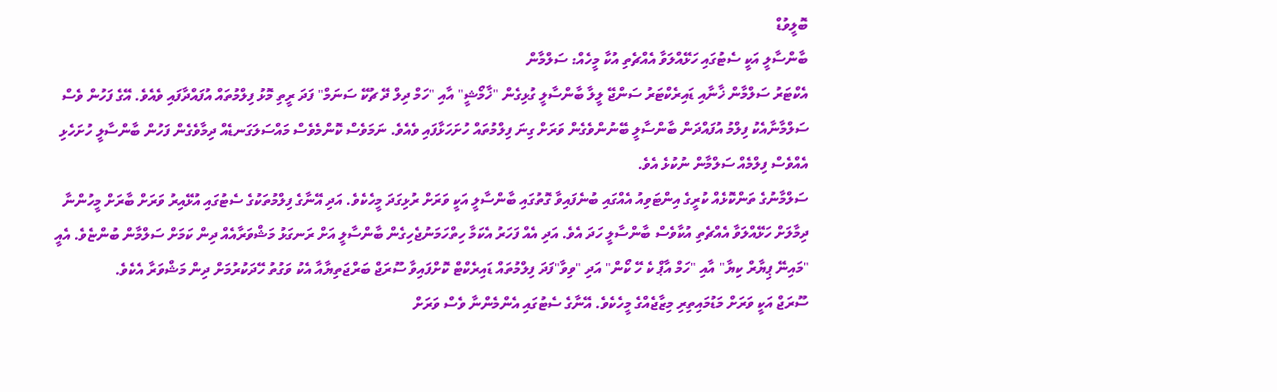ބޮލީވުޑް
ބާންސާލީ އަކީ ސެޓުގައި ހަޅޭއްލަވާ އެއްޗެތި އުކާ މީހެއް: ސަލްމާން
އެކްޓަރު ސަލްމާން ޚާނާއި ޑައިރެކްޓަރު ސަންޖޭ ލީލާ ބާންސާލީ ގުޅިގެން "ޚާމޯޝީ" އާއި "ހަމް ދިލް ދޭ ޗުކޭ ސަނަމް" ފަދަ ރީތި މޮޅު ފިލްމުތައް އުފައްދާފައި ވެއެވެ. އޭގެ ފަހުން ވެސް ސަލްމާނާއެކު ފިލްމު އުފައްދަން ބާންސާލީ ބޭނުންވެގެން ވަރަށް ގިނަ ފިލްމުތައް ހުށަހަޅާފައި ވެއެވެ. ނަމަވެސް ކޮންމެވެސް މައްސަލަގަނޑެއް ދިމާވެގެން ފަހުން ބާންސާލީ ހުށަހެޅި އެއްވެސް ފިލްމެއް ސަލްމާން ނުކުޅެ އެވެ.
ސަލްމާނުގެ ތަންކޮޅެއް ކުރީގެ އިންޓަވިއު އެއްގައި ބުނެފައިވާ ގޮތުގައި ބާންސާލީ އަކީ ވަރަށް ރުޅިގަދަ މީހެކެވެ. އަދި އޭނާގެ ފިލްމުތަކުގެ ސެޓުގައި އުޅޭއިރު ވަރަށް ބާރަށް މީހުންނާ ދިމާލަށް ހަޅޭއްލަވާ އެއްޗެތި އުކާވެސް ބާންސާލީ ހަދަ އެވެ. އަދި އެއް ފަހަރު އެކަމާ ހިތްހަމަނުޖެހިގެން ބާންސާލީ އަށް ރަނގަޅު މަޝްވަރާއެއް ދިން ކަމަށް ސަލްމާން ބުންޏެވެ. އެއީ "މައިނޭ ޕިޔާރް ކިޔާ" އާއި "ހަމް އާޕް ކެ ހޭ ކޯން" އަދި "ވިވާ"ފަދަ ފިލްމުތައް ޑައިރެކްޓް ކޮށްފައިވާ ސޫރަޖް ބަރްޖަތިޔާއާ އެކު ވަގުތު ހޭދަކުރުމަށް ދިން މަޝްވަރާ އެކެވެ.
ސޫރަޖް އަކީ ވަރަށް މަޑުމައިތިރި މިޒާޖެއްގެ މީހެކެވެ. އޭނާގެ ސެޓުގައި އެންމެންނާ ވެސް ވަރަށް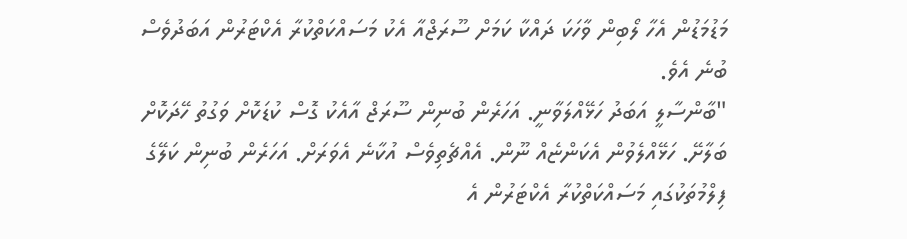މަޑުމަޑުން އެހާ ލޯބިން ވާހަކަ ދައްކާ ކަމަށް ސޫރަޖްއާ އެކު މަސައްކަތްކުރާ އެކްޓަރުން އަބަދުވެސް ބުނެ އެވެ.
"ބާންސާލީ އަބަދު ހަޅޭއްލަވާނީ. އަހަރެން ބުނިން ސޫރަޖް އާއެކު ގޮސް ކުޑަކޮށް ވަގުތު ހޭދަކޮށް ބަލާށޭ. ހަޅޭއްލެވުން އެކަންޏެއް ނޫން. އެއްޗެތިވެސް އުކާނެ އެވަރަށް. އަހަރެން ބުނިން ކަލޭގެ ފިލްމުތަކުގައި މަސައްކަތްކުރާ އެކްޓަރުން އެ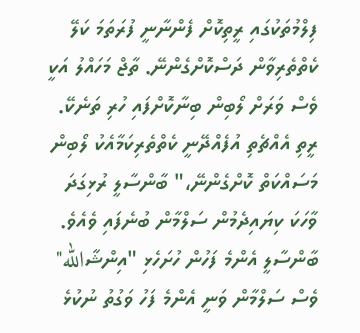ފިލްމުތަކުގައި ރީތިކޮށް ފެންނާނީ ފުރަތަމަ ކަލޭ ކެތްތެރިވާން ދަސްކޮށްގެންނޭ. ތާޖް މަހައްލު އަކީ ވެސް ވަރަށް ލޯބިން ބިނާކޮށްފައި ހުރި ތަނެކޭ. ރީތި އެއްޗެތި އުފެއްދޭނީ ކެތްތެރިކަމާއެކު ލޯބިން މަސައްކަތް ކޮށްގެންނޭ،" ބާންސާލީ ރުޅިގަދަ ވާހަކަ ކިޔައިދެމުން ސަލްމާން ބުނެފައި ވެއެވެ.
ބާންސާލީ އެންމެ ފަހުން ހުށަހެޅި "އިންޝާالله" ވެސް ސަލްމާން ވަނީ އެންމެ ފަހު ވަގުތު ނުކުޅެ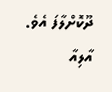ދޫކޮށްލާފަ އެވެ. އާލިއާ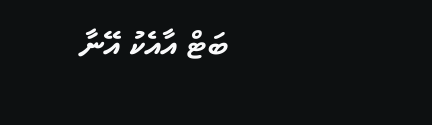ބަޓް އާއެކު އޭނާ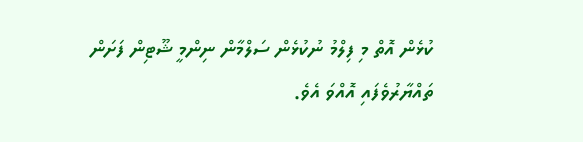ކުޅެން އޮތް މި ފިލްމު ނުކުޅެން ސަލްމާން ނިންމީ ޝޫޓިން ފަށަން ތައްޔާރުވެފައި އޮއްވަ އެވެ.